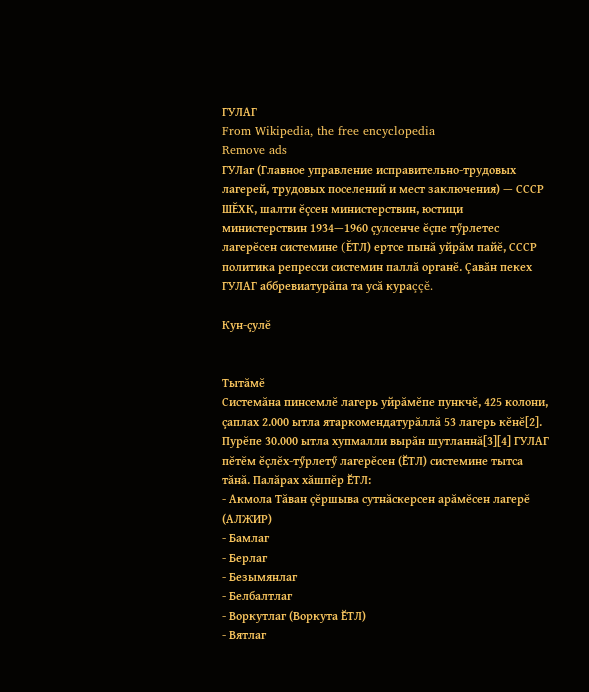ГУЛАГ
From Wikipedia, the free encyclopedia
Remove ads
ГУЛаг (Главное управление исправительно-трудовых лагерей, трудовых поселений и мест заключения) — СССР ШĔХК, шалти ĕçсен министерствин, юстици министерствин 1934—1960 çулсенче ĕçпе тӳрлетес лагерĕсен системине (ĔТЛ) ертсе пынă уйрăм пайĕ, СССР политика репресси системин паллă органĕ. Çавăн пекех ГУЛАГ аббревиатурăпа та усă кураççĕ.

Кун-çулĕ


Тытăмĕ
Системăна пинсемлĕ лагерь уйрăмĕпе пункчĕ, 425 колони, çаплах 2.000 ытла ятаркомендатурăллă 53 лагерь кĕнĕ[2]. Пурĕпе 30.000 ытла хупмалли вырăн шутланнă[3][4] ГУЛАГ пĕтĕм ĕçлĕх-тӳрлетӳ лагерĕсен (ӖТЛ) системине тытса тăнă. Палăрах хăшпĕр ӖТЛ:
- Акмола Тăван çĕршыва сутнăскерсен арăмĕсен лагерĕ (АЛЖИР)
- Бамлаг
- Берлаг
- Безымянлаг
- Белбалтлаг
- Воркутлаг (Воркута ӖТЛ)
- Вятлаг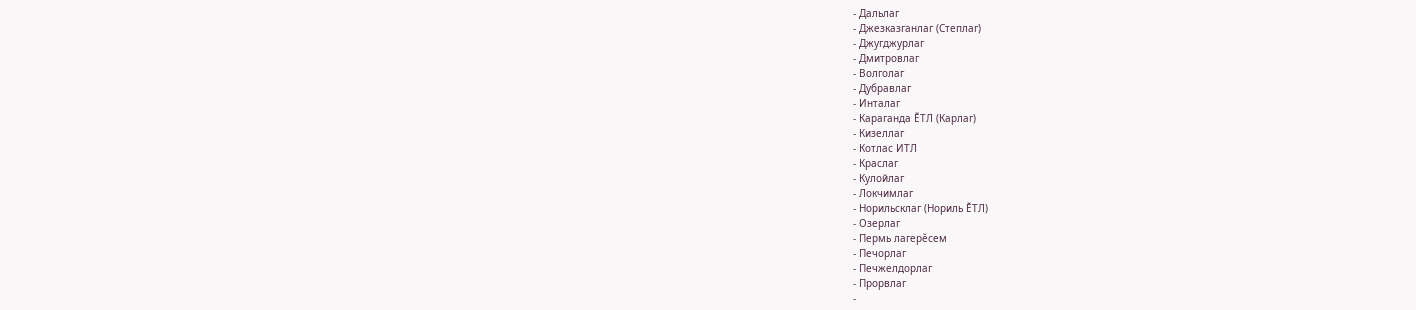- Дальлаг
- Джезказганлаг (Степлаг)
- Джугджурлаг
- Дмитровлаг
- Волголаг
- Дубравлаг
- Инталаг
- Караганда ӖТЛ (Карлаг)
- Кизеллаг
- Котлас ИТЛ
- Краслаг
- Кулойлаг
- Локчимлаг
- Норильсклаг (Нориль ӖТЛ)
- Озерлаг
- Пермь лагерĕсем
- Печорлаг
- Печжелдорлаг
- Прорвлаг
-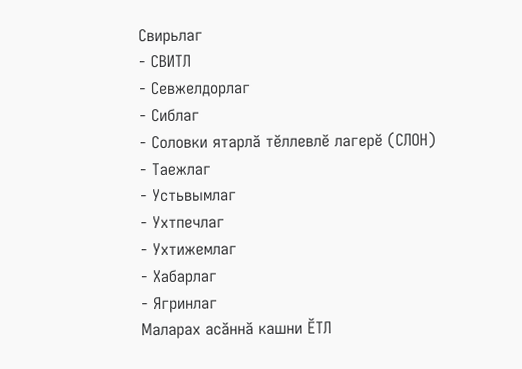Свирьлаг
- СВИТЛ
- Севжелдорлаг
- Сиблаг
- Соловки ятарлă тĕллевлĕ лагерĕ (СЛОН)
- Таежлаг
- Устьвымлаг
- Ухтпечлаг
- Ухтижемлаг
- Хабарлаг
- Ягринлаг
Маларах асăннă кашни ӖТЛ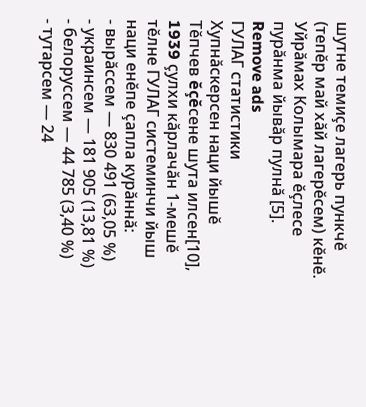шутне темиçе лагерь пункчĕ (тепĕр май хăй лагерĕсем) кĕнĕ. Уйрăмах Колымара ĕçлесе пурăнма йывăр пулнă [5].
Remove ads
ГУЛАГ статистики
Хупнăскерсен наци йышĕ
Тĕпчев ĕçĕсене шута илсен[10], 1939 çулхи кăрлачăн 1-мешĕ тĕлне ГУЛАГ системинчи йыш наци енĕпе çапла курăннă:
- вырăссем — 830 491 (63,05 %)
- украинсем — 181 905 (13,81 %)
- белоруссем — 44 785 (3,40 %)
- тутарсем — 24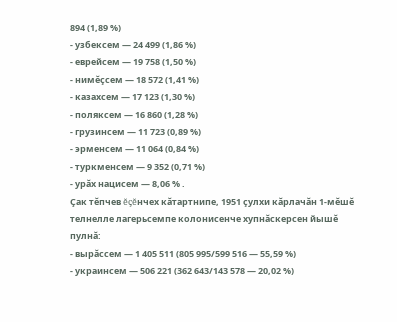894 (1,89 %)
- узбексем — 24 499 (1,86 %)
- еврейсем — 19 758 (1,50 %)
- нимĕçсем — 18 572 (1,41 %)
- казахсем — 17 123 (1,30 %)
- поляксем — 16 860 (1,28 %)
- грузинсем — 11 723 (0,89 %)
- эрменсем — 11 064 (0,84 %)
- туркменсем — 9 352 (0,71 %)
- урăх нацисем — 8,06 % .
Çак тĕпчев ĕçĕнчех кăтартнипе, 1951 çулхи кăрлачăн 1-мĕшĕ телнелле лагерьсемпе колонисенче хупнăскерсен йышĕ пулнă:
- вырăссем — 1 405 511 (805 995/599 516 — 55,59 %)
- украинсем — 506 221 (362 643/143 578 — 20,02 %)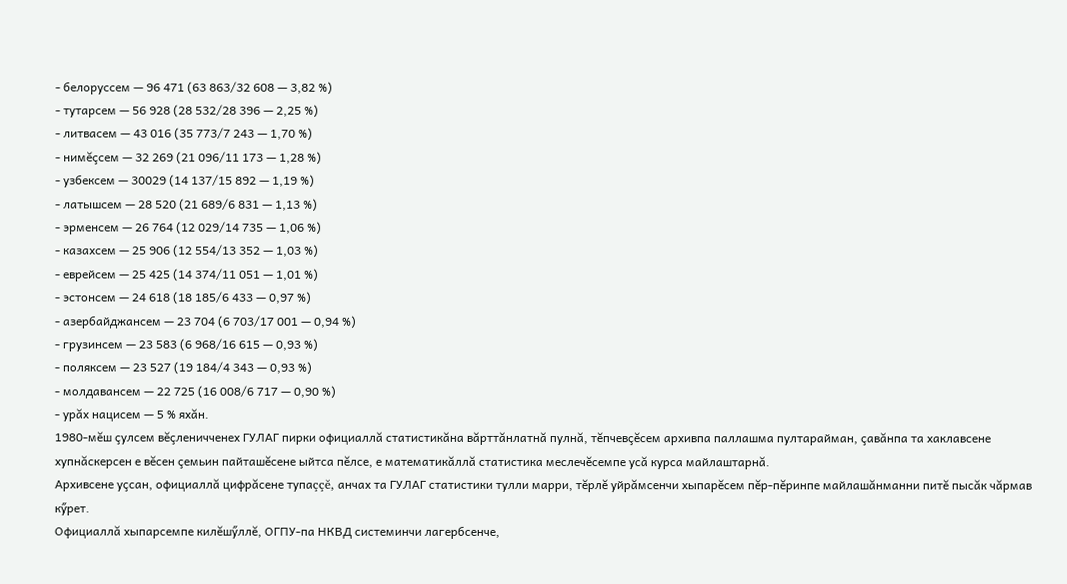- белоруссем — 96 471 (63 863/32 608 — 3,82 %)
- тутарсем — 56 928 (28 532/28 396 — 2,25 %)
- литвасем — 43 016 (35 773/7 243 — 1,70 %)
- нимĕçсем — 32 269 (21 096/11 173 — 1,28 %)
- узбексем — 30029 (14 137/15 892 — 1,19 %)
- латышсем — 28 520 (21 689/6 831 — 1,13 %)
- эрменсем — 26 764 (12 029/14 735 — 1,06 %)
- казахсем — 25 906 (12 554/13 352 — 1,03 %)
- еврейсем — 25 425 (14 374/11 051 — 1,01 %)
- эстонсем — 24 618 (18 185/6 433 — 0,97 %)
- азербайджансем — 23 704 (6 703/17 001 — 0,94 %)
- грузинсем — 23 583 (6 968/16 615 — 0,93 %)
- поляксем — 23 527 (19 184/4 343 — 0,93 %)
- молдавансем — 22 725 (16 008/6 717 — 0,90 %)
- урăх нацисем — 5 % яхăн.
1980-мĕш çулсем вĕçленичченех ГУЛАГ пирки официаллă статистикăна вăрттăнлатнă пулнă, тĕпчевçĕсем архивпа паллашма пултарайман, çавăнпа та хаклавсене хупнăскерсен е вĕсен çемьин пайташĕсене ыйтса пĕлсе, е математикăллă статистика меслечĕсемпе усă курса майлаштарнă.
Архивсене уçсан, официаллă цифрăсене тупаççĕ, анчах та ГУЛАГ статистики тулли марри, тĕрлĕ уйрăмсенчи хыпарĕсем пĕр-пĕринпе майлашăнманни питĕ пысăк чăрмав кӳрет.
Официаллă хыпарсемпе килĕшӳллĕ, ОГПУ-па НКВД системинчи лагербсенче,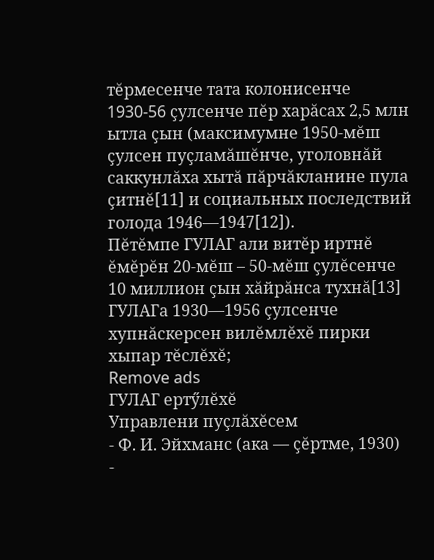тĕрмесенче тата колонисенче 1930-56 çулсенче пĕр харăсах 2,5 млн ытла çын (максимумне 1950-мĕш çулсен пуçламăшĕнче, уголовнăй саккунлăха хытă пăрчăкланине пула çитнĕ[11] и социальных последствий голода 1946—1947[12]).
Пĕтĕмпе ГУЛАГ али витĕр иртнĕ ĕмĕрĕн 20-мĕш – 50-мĕш çулĕсенче 10 миллион çын хăйрăнса тухнă[13]
ГУЛАГа 1930—1956 çулсенче хупнăскерсен вилĕмлĕхĕ пирки хыпар тĕслĕхĕ;
Remove ads
ГУЛАГ ертӳлĕхĕ
Управлени пуçлăхĕсем
- Ф. И. Эйхманс (ака — çĕртме, 1930)
-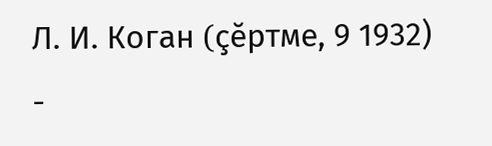Л. И. Коган (çĕртме, 9 1932)
-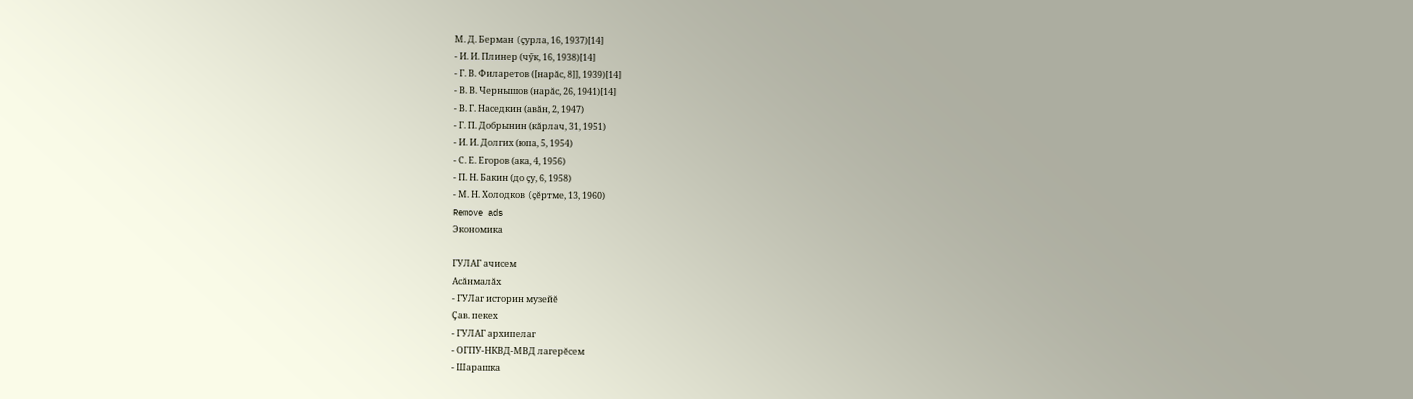М. Д. Берман (çурла, 16, 1937)[14]
- И. И. Плинер (чӳк, 16, 1938)[14]
- Г. В. Филаретов ([нарăс, 8]], 1939)[14]
- В. В. Чернышов (нарăс, 26, 1941)[14]
- В. Г. Наседкин (авăн, 2, 1947)
- Г. П. Добрынин (кăрлач, 31, 1951)
- И. И. Долгих (юпа, 5, 1954)
- С. Е. Егоров (ака, 4, 1956)
- П. Н. Бакин (до çу, 6, 1958)
- М. Н. Холодков (çĕртме, 13, 1960)
Remove ads
Экономика

ГУЛАГ ачисем
Асăнмалăх
- ГУЛаг историн музейĕ
Çав. пекех
- ГУЛАГ архипелаг
- ОГПУ-НКВД-МВД лагерĕсем
- Шарашка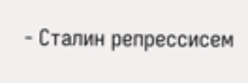- Сталин репрессисем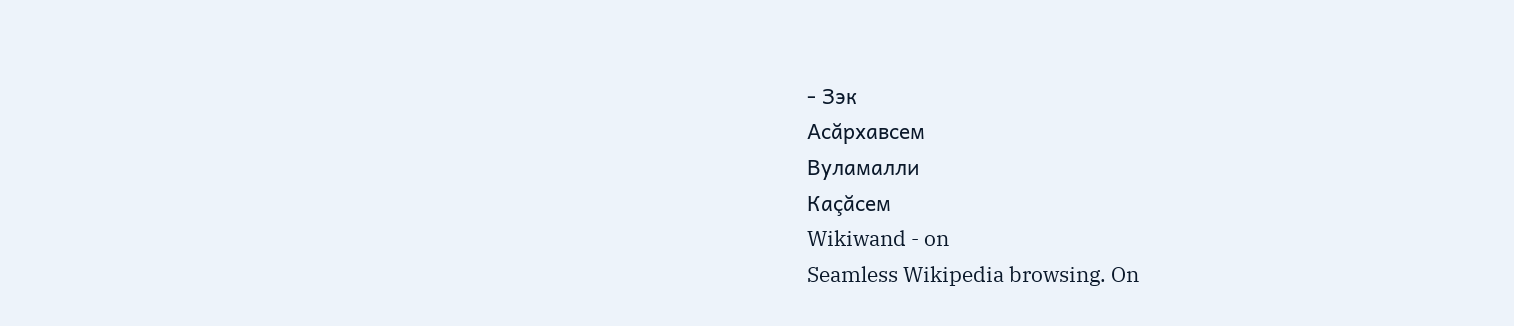- Зэк
Асăрхавсем
Вуламалли
Каçăсем
Wikiwand - on
Seamless Wikipedia browsing. On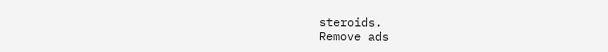steroids.
Remove ads